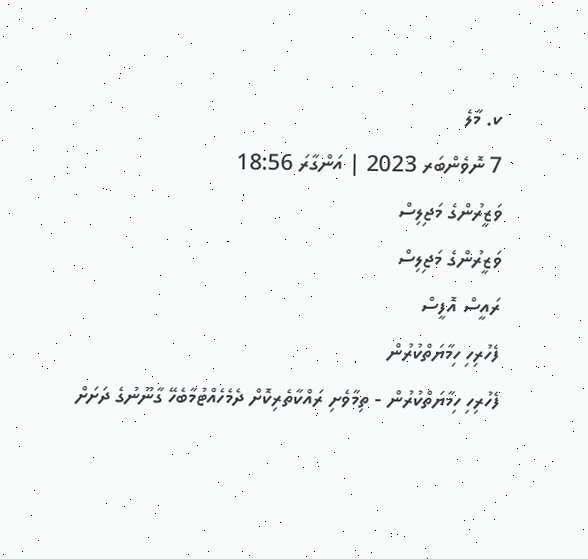ކ. މާލެ
7 ނޮވެންބަރ 2023 | އަންގާރަ 18:56
ވަޒީރުންގެ މަޖިލިސް
ވަޒީރުންގެ މަޖިލިސް
ރައީސް އޮފީސް
ފެހުރިހި ހިމާޔަތްކުރުން
ފެހުރިހި ހިމާޔަތްކުރުން - ތިމާވެށި ރައްކާތެރިކޮށް ދެމެހެއްޓުމާބެހޭ ގާނޫނުގެ ދަށަށް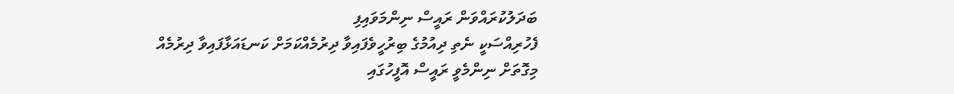ބަދަލުކުރައްވަން ރައީސް ނިންމަވައިފި
ފެހުރިއްސަކީ ނެތި ދިއުމުގެ ބިރުހީވެފައިވާ ދިރުމެއްކަމަށް ކަނޑައަޅާފައިވާ ދިރުމެއް
މިގޮތަށް ނިންމެވީ ރައީސް އޮފީހުގައި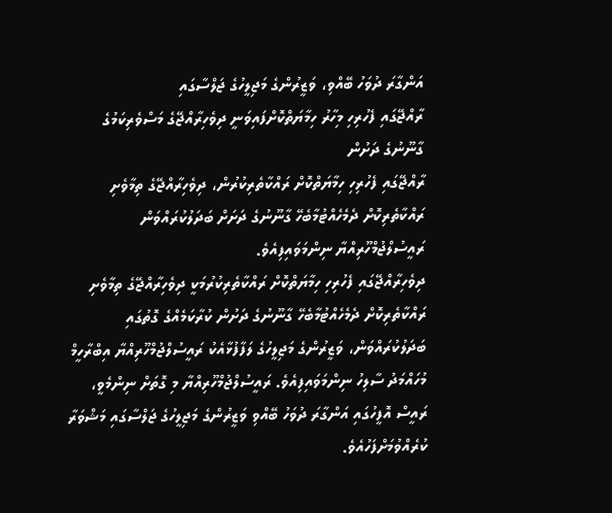އަންގާރަ ދުވަހު ބޭއްވި، ވަޒީރުންގެ މަޖިލީހުގެ ޖަލްސާގައި
ރާއްޖޭގައި ފެހުރިހި މިހާރު ހިމާޔަތްކޮށްފައިވަނީ ދިވެހިރާއްޖޭގެ މަސްވެރިކަމުގެ ގާނޫނުގެ ދަށުން
ރާއްޖޭގައި ފެހުރިހި ހިމާޔަތްކޮށް ރައްކާތެރިކުރުން، ދިވެހިރާއްޖޭގެ ތިމާވެށި ރައްކާތެރިކޮށް ދެމެހެއްޓުމާބެހޭ ގާނޫނުގެ ދަށަށް ބަދަލުކުރައްވަން ރައީސުލްޖުމްހޫރިއްޔާ ނިންމަވައިފިއެވެ.
ދިވެހިރާއްޖޭގައި ފެހުރިހި ހިމާޔަތްކޮށް ރައްކާތެރިކުރުމަކީ ދިވެހިރާއްޖޭގެ ތިމާވެށި ރައްކާތެރިކޮށް ދެމެހެއްޓުމާބެހޭ ގާނޫނުގެ ދަށުން ކުރާކަމެއްގެ ގޮތުގައި ބަދަލުކުރައްވަން، ވަޒީރުންގެ މަޖިލީހުގެ ލަފާފުޅާއެކު ރައީސުލްޖުމްހޫރިއްޔާ އިބްރާހީމް މުހައްމަދު ސާލިހު ނިންމަވައިފިއެވެ. ރައީސުލްޖުމްހޫރިއްޔާ މި ގޮތަށް ނިންމެވީ، ރައީސް އޮފީހުގައި އަންގާރަ ދުވަހު ބޭއްވި ވަޒީރުންގެ މަޖިލީހުގެ ޖަލްސާގައި މަޝްވަރާ ކުރެއްވުމަށްފަހުއެވެ.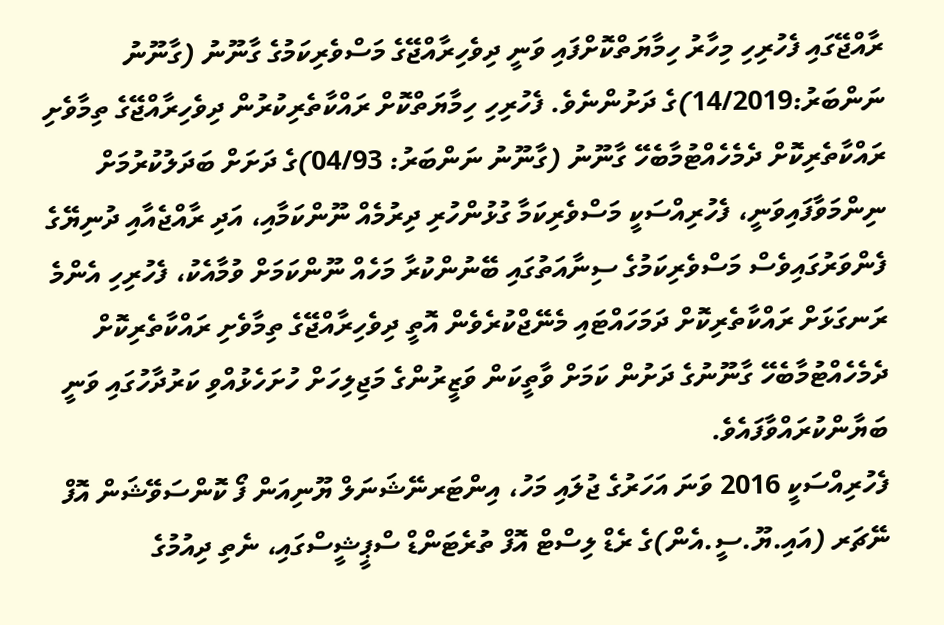ރާއްޖޭގައި ފެހުރިހި މިހާރު ހިމާޔަތްކޮށްފައި ވަނީ ދިވެހިރާއްޖޭގެ މަސްވެރިކަމުގެ ގާނޫނު (ގާނޫނު ނަންބަރު:14/2019)ގެ ދަށުންނެވެ. ފެހުރިހި ހިމާޔަތްކޮށް ރައްކާތެރިކުރުން ދިވެހިރާއްޖޭގެ ތިމާވެށި ރައްކާތެރިކޮށް ދެމެހެއްޓުމާބެހޭ ގާނޫނު (ގާނޫނު ނަންބަރު: 04/93)ގެ ދަށަށް ބަދަލުކުރުމަށް ނިންމަވާފައިވަނީ، ފެހުރިއްސަކީ މަސްވެރިކަމާ ގުޅުންހުރި ދިރުމެއް ނޫންކަމާއި، އަދި ރާއްޖެއާއި ދުނިޔޭގެ ފެންވަރުގައިވެސް މަސްވެރިކަމުގެ ސިނާއަތުގައި ބޭނުންކުރާ މަހެއް ނޫންކަމަށް ވުމާއެކު، ފެހުރިހި އެންމެ ރަނގަޅަށް ރައްކާތެރިކޮށް ދަމަހައްޓައި މެނޭޖްކުރެވެން އޮތީ ދިވެހިރާއްޖޭގެ ތިމާވެށި ރައްކާތެރިކޮށް ދެމެހެއްޓުމާބެހޭ ގާނޫނުގެ ދަށުން ކަމަށް ވާތީކަން ވަޒީރުންގެ މަޖިލިހަށް ހުށަހެޅުއްވި ކަރުދާހުގައި ވަނީ ބަޔާންކުރައްވާފައެވެ.
ފެހުރިއްސަކީ 2016 ވަނަ އަހަރުގެ ޖުލައި މަހު، އިންޓަރނޭޝަނަލް ޔޫނިއަން ފޯ ކޮންސަވޭޝަން އޮފް ނޭޗަރ (އައި.ޔޫ.ސީ.އެން)ގެ ރެޑް ލިސްޓް އޮފް ތުރެޓަންޑް ސްޕީޝީސްގައި، ނެތި ދިއުމުގެ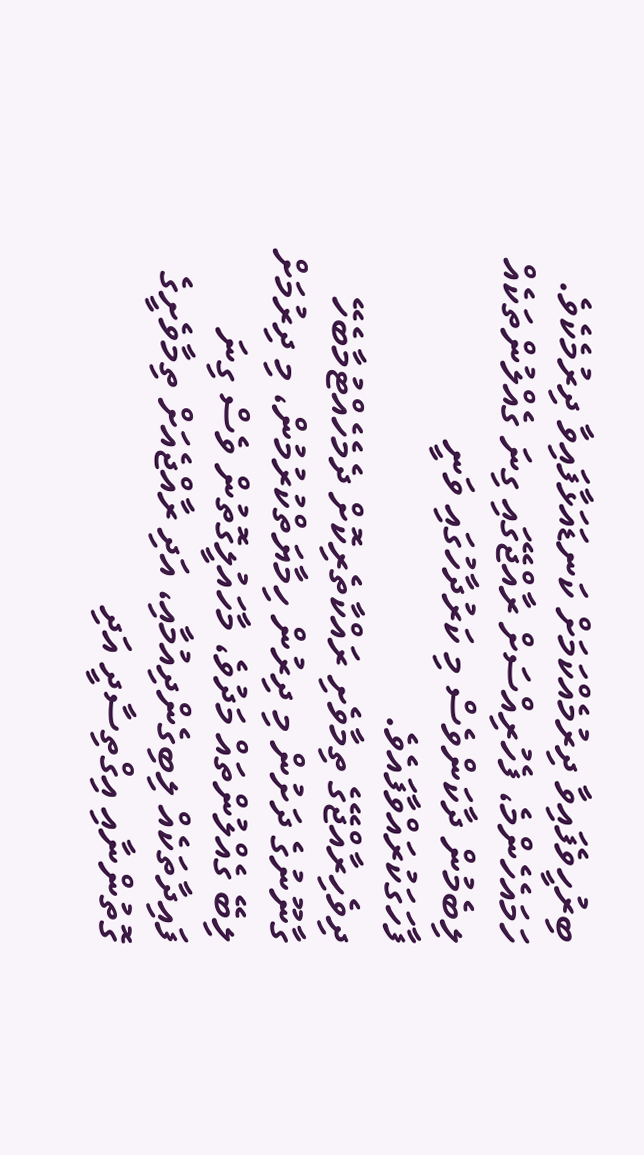ބިރުހީވެފައިވާ ދިރުމެއްކަމަށް ކަނޑައަޅާފައިވާ ދިރުމެކެވެ. ހަމައެހެންމެ، ފެހުރިއްސަށް ރާއްޖޭގައި ގިނަ ގެއްލުންތަކެއް ލިބެމުން ދާކަންވެސް މި ކަރުދާހުގައި ވަނީ ފާހަގަކުރައްވާފައެވެ.
ދިވެހިރާއްޖޭގެ ތިމާވެށި ރައްކާތެރިކޮށް ދެމެހެއްޓުމާބެހޭ ގާނޫނުގެ ދަށުން މި ދިރުން ހިމާޔަތްކުރުމުން، މި ދިރުމަށް ލިބޭ ގެއްލުންތައް މަދުވެ، މާހައުލީގޮތުން ވެސް ގިނަ ފައިދާތަކެއް ލިބިގެންދިއުމާއި، އަދި ރާއްޖެއަށް ތިމާވެށީގެ ގޮތުންނާއި އިގްތިސާދީ އަދި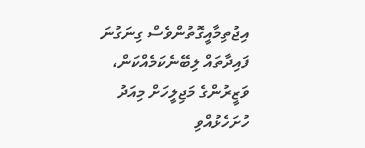އިޖުތިމާއީގޮތުންވެސް ގިނަގުނަ ފައިދާތައް ލިބޭނެކަމެއްކަން، ވަޒީރުންގެ މަޖިލީހަށް މިއަދު ހުށަހެޅުއްވި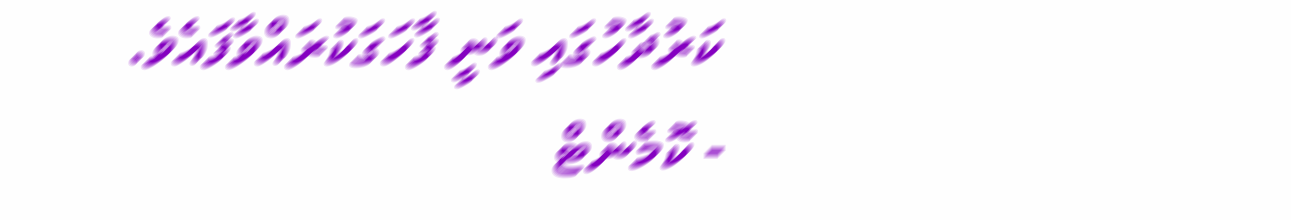ކަރުދާހުގައި ވަނީ ފާހަގަކުރައްވާފައެވެ.
- ކޮމެންޓް